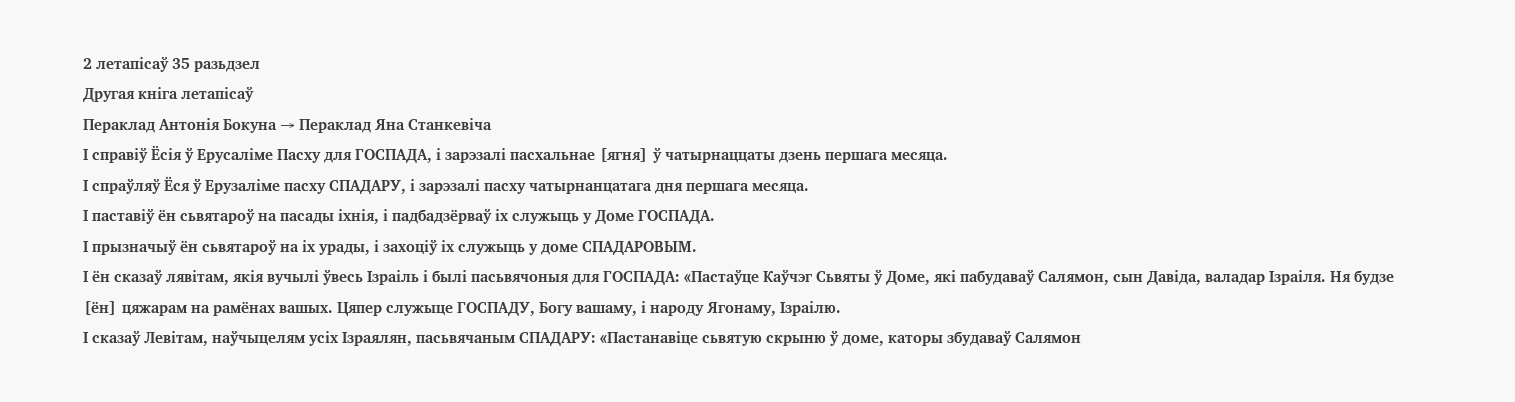2 летапісаў 35 разьдзел
Другая кніга летапісаў
Пераклад Антонія Бокуна → Пераклад Яна Станкевіча
І справіў Ёсія ў Ерусаліме Пасху для ГОСПАДА, і зарэзалі пасхальнае [ягня] ў чатырнаццаты дзень першага месяца.
І спраўляў Ёся ў Ерузаліме пасху СПАДАРУ, і зарэзалі пасху чатырнанцатага дня першага месяца.
І паставіў ён сьвятароў на пасады іхнія, і падбадзёрваў іх служыць у Доме ГОСПАДА.
І прызначыў ён сьвятароў на іх урады, і захоціў іх служыць у доме СПАДАРОВЫМ.
І ён сказаў лявітам, якія вучылі ўвесь Ізраіль і былі пасьвячоныя для ГОСПАДА: «Пастаўце Каўчэг Сьвяты ў Доме, які пабудаваў Салямон, сын Давіда, валадар Ізраіля. Ня будзе [ён] цяжарам на рамёнах вашых. Цяпер служыце ГОСПАДУ, Богу вашаму, і народу Ягонаму, Ізраілю.
І сказаў Левітам, наўчыцелям усіх Ізраялян, пасьвячаным СПАДАРУ: «Пастанавіце сьвятую скрыню ў доме, каторы збудаваў Салямон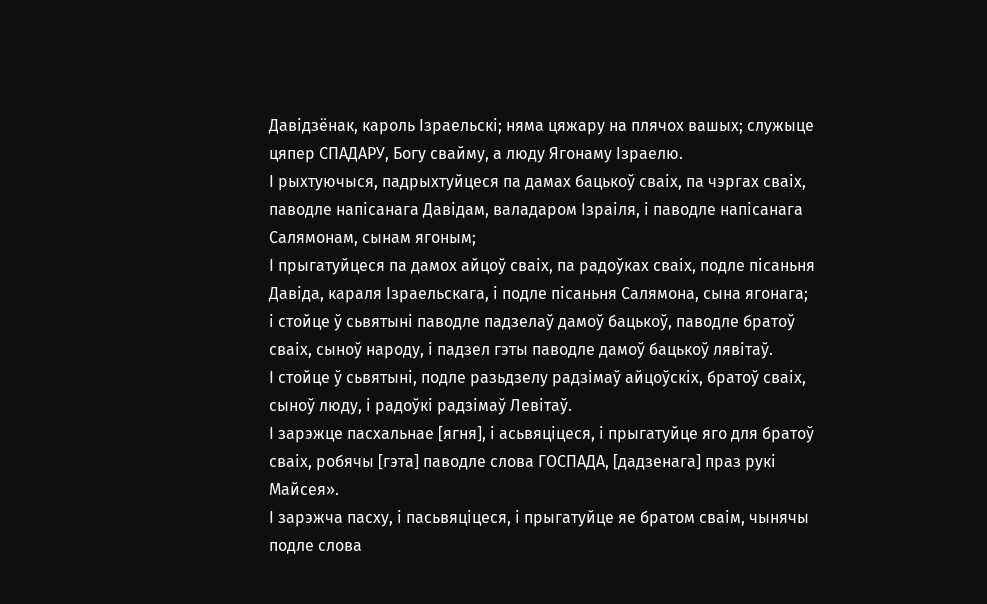Давідзёнак, кароль Ізраельскі; няма цяжару на плячох вашых; служыце цяпер СПАДАРУ, Богу свайму, а люду Ягонаму Ізраелю.
І рыхтуючыся, падрыхтуйцеся па дамах бацькоў сваіх, па чэргах сваіх, паводле напісанага Давідам, валадаром Ізраіля, і паводле напісанага Салямонам, сынам ягоным;
І прыгатуйцеся па дамох айцоў сваіх, па радоўках сваіх, подле пісаньня Давіда, караля Ізраельскага, і подле пісаньня Салямона, сына ягонага;
і стойце ў сьвятыні паводле падзелаў дамоў бацькоў, паводле братоў сваіх, сыноў народу, і падзел гэты паводле дамоў бацькоў лявітаў.
І стойце ў сьвятыні, подле разьдзелу радзімаў айцоўскіх, братоў сваіх, сыноў люду, і радоўкі радзімаў Левітаў.
І зарэжце пасхальнае [ягня], і асьвяціцеся, і прыгатуйце яго для братоў сваіх, робячы [гэта] паводле слова ГОСПАДА, [дадзенага] праз рукі Майсея».
І зарэжча пасху, і пасьвяціцеся, і прыгатуйце яе братом сваім, чынячы подле слова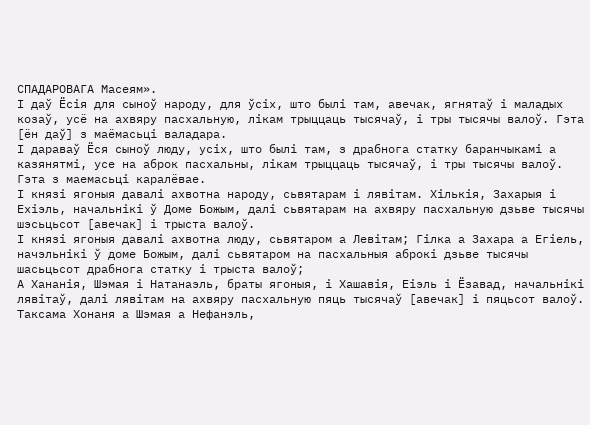СПАДАРОВАГА Масеям».
І даў Ёсія для сыноў народу, для ўсіх, што былі там, авечак, ягнятаў і маладых козаў, усё на ахвяру пасхальную, лікам трыццаць тысячаў, і тры тысячы валоў. Гэта [ён даў] з маёмасьці валадара.
І дараваў Ёся сыноў люду, усіх, што былі там, з драбнога статку баранчыкамі а казянятмі, усе на аброк пасхальны, лікам трыццаць тысячаў, і тры тысячы валоў. Гэта з маемасьці каралёвае.
І князі ягоныя давалі ахвотна народу, сьвятарам і лявітам. Хількія, Захарыя і Ехіэль, начальнікі ў Доме Божым, далі сьвятарам на ахвяру пасхальную дзьве тысячы шэсьцьсот [авечак] і трыста валоў.
І князі ягоныя давалі ахвотна люду, сьвятаром а Левітам; Гілка а Захара а Егіель, начэльнікі ў доме Божым, далі сьвятаром на пасхальныя аброкі дзьве тысячы шасьцьсот драбнога статку і трыста валоў;
А Хананія, Шэмая і Натанаэль, браты ягоныя, і Хашавія, Еіэль і Ёзавад, начальнікі лявітаў, далі лявітам на ахвяру пасхальную пяць тысячаў [авечак] і пяцьсот валоў.
Таксама Хонаня а Шэмая а Нефанэль,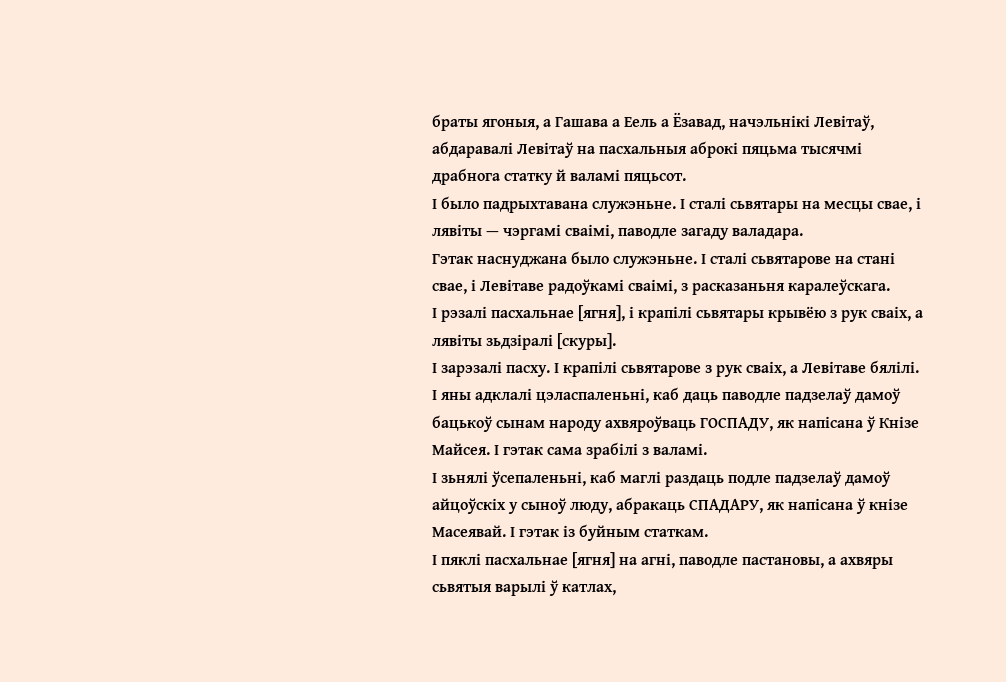браты ягоныя, а Гашава а Еель а Ёзавад, начэльнікі Левітаў, абдаравалі Левітаў на пасхальныя аброкі пяцьма тысячмі драбнога статку й валамі пяцьсот.
І было падрыхтавана служэньне. І сталі сьвятары на месцы свае, і лявіты — чэргамі сваімі, паводле загаду валадара.
Гэтак наснуджана было служэньне. І сталі сьвятарове на стані свае, і Левітаве радоўкамі сваімі, з расказаньня каралеўскага.
І рэзалі пасхальнае [ягня], і крапілі сьвятары крывёю з рук сваіх, а лявіты зьдзіралі [скуры].
І зарэзалі пасху. І крапілі сьвятарове з рук сваіх, а Левітаве бялілі.
І яны адклалі цэласпаленьні, каб даць паводле падзелаў дамоў бацькоў сынам народу ахвяроўваць ГОСПАДУ, як напісана ў Кнізе Майсея. І гэтак сама зрабілі з валамі.
І зьнялі ўсепаленьні, каб маглі раздаць подле падзелаў дамоў айцоўскіх у сыноў люду, абракаць СПАДАРУ, як напісана ў кнізе Масеявай. І гэтак із буйным статкам.
І пяклі пасхальнае [ягня] на агні, паводле пастановы, а ахвяры сьвятыя варылі ў катлах,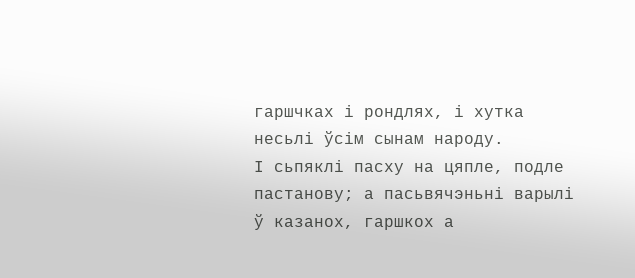гаршчках і рондлях, і хутка несьлі ўсім сынам народу.
І сьпяклі пасху на цяпле, подле пастанову; а пасьвячэньні варылі ў казанох, гаршкох а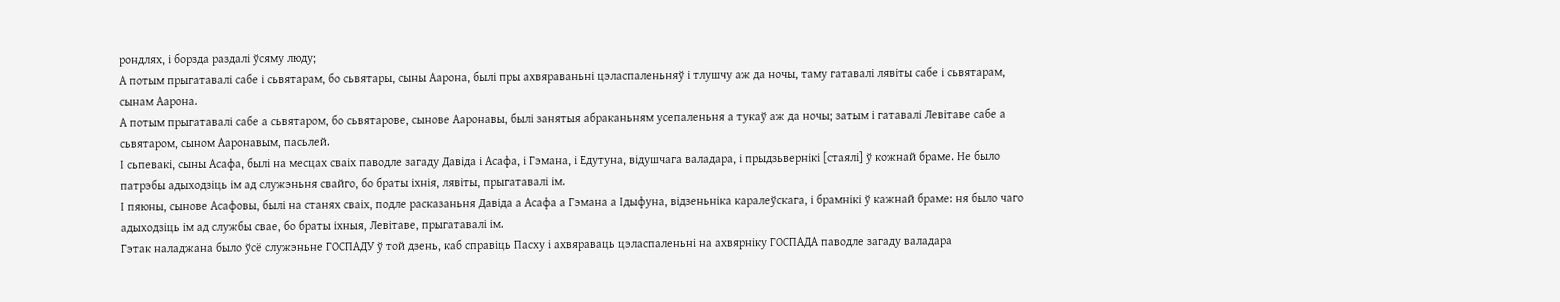рондлях, і борзда раздалі ўсяму люду;
А потым прыгатавалі сабе і сьвятарам, бо сьвятары, сыны Аарона, былі пры ахвяраваньні цэласпаленьняў і тлушчу аж да ночы, таму гатавалі лявіты сабе і сьвятарам, сынам Аарона.
А потым прыгатавалі сабе а сьвятаром, бо сьвятарове, сынове Ааронавы, былі занятыя абраканьням усепаленьня а тукаў аж да ночы; затым і гатавалі Левітаве сабе а сьвятаром, сыном Ааронавым, пасьлей.
І сьпевакі, сыны Асафа, былі на месцах сваіх паводле загаду Давіда і Асафа, і Гэмана, і Едутуна, відушчага валадара, і прыдзьвернікі [стаялі] ў кожнай браме. Не было патрэбы адыходзіць ім ад служэньня свайго, бо браты іхнія, лявіты, прыгатавалі ім.
І пяюны, сынове Асафовы, былі на станях сваіх, подле расказаньня Давіда а Асафа а Гэмана а Ідыфуна, відзеньніка каралеўскага, і брамнікі ў кажнай браме: ня было чаго адыходзіць ім ад службы свае, бо браты іхныя, Левітаве, прыгатавалі ім.
Гэтак наладжана было ўсё служэньне ГОСПАДУ ў той дзень, каб справіць Пасху і ахвяраваць цэласпаленьні на ахвярніку ГОСПАДА паводле загаду валадара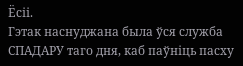Ёсіі.
Гэтак наснуджана была ўся служба СПАДАРУ таго дня, каб паўніць пасху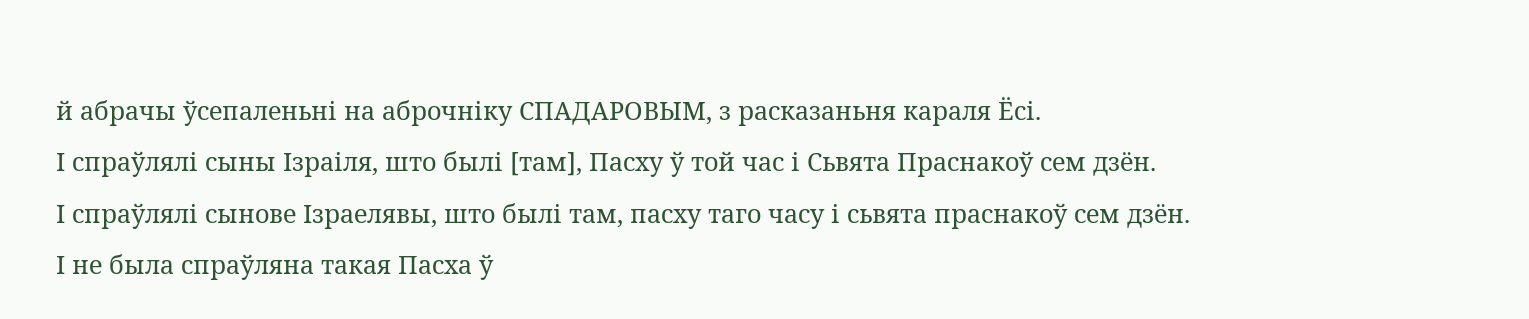й абрачы ўсепаленьні на аброчніку СПАДАРОВЫМ, з расказаньня караля Ёсі.
І спраўлялі сыны Ізраіля, што былі [там], Пасху ў той час і Сьвята Праснакоў сем дзён.
І спраўлялі сынове Ізраелявы, што былі там, пасху таго часу і сьвята праснакоў сем дзён.
І не была спраўляна такая Пасха ў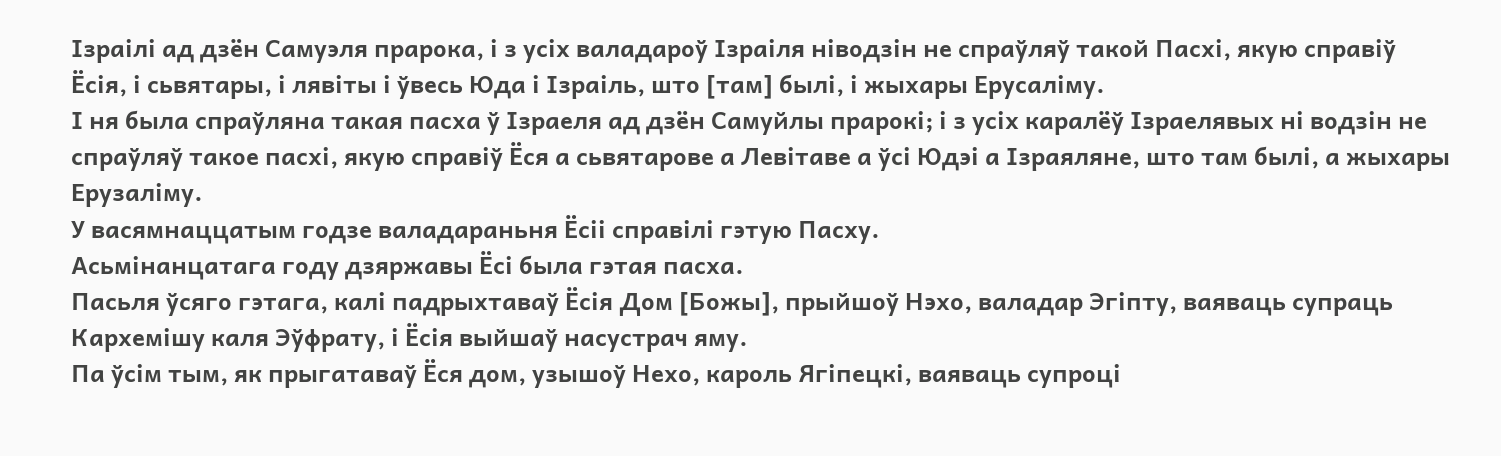Ізраілі ад дзён Самуэля прарока, і з усіх валадароў Ізраіля ніводзін не спраўляў такой Пасхі, якую справіў Ёсія, і сьвятары, і лявіты і ўвесь Юда і Ізраіль, што [там] былі, і жыхары Ерусаліму.
І ня была спраўляна такая пасха ў Ізраеля ад дзён Самуйлы прарокі; і з усіх каралёў Ізраелявых ні водзін не спраўляў такое пасхі, якую справіў Ёся а сьвятарове а Левітаве а ўсі Юдэі а Ізраяляне, што там былі, а жыхары Ерузаліму.
У васямнаццатым годзе валадараньня Ёсіі справілі гэтую Пасху.
Асьмінанцатага году дзяржавы Ёсі была гэтая пасха.
Пасьля ўсяго гэтага, калі падрыхтаваў Ёсія Дом [Божы], прыйшоў Нэхо, валадар Эгіпту, ваяваць супраць Кархемішу каля Эўфрату, і Ёсія выйшаў насустрач яму.
Па ўсім тым, як прыгатаваў Ёся дом, узышоў Нехо, кароль Ягіпецкі, ваяваць супроці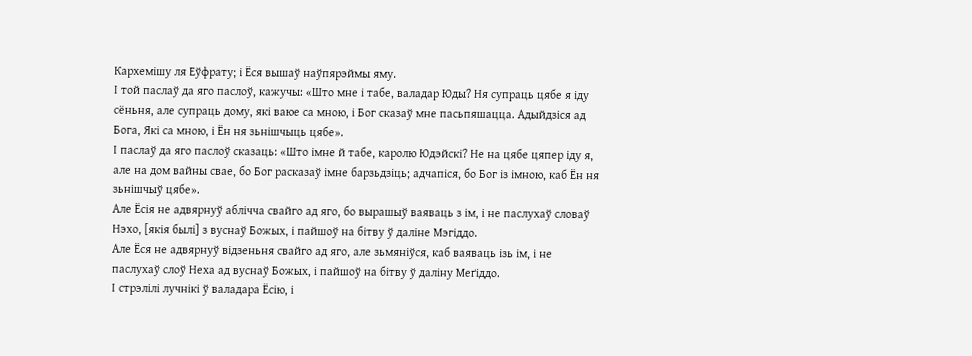Кархемішу ля Еўфрату; і Ёся вышаў наўпярэймы яму.
І той паслаў да яго паслоў, кажучы: «Што мне і табе, валадар Юды? Ня супраць цябе я іду сёньня, але супраць дому, які ваюе са мною, і Бог сказаў мне пасьпяшацца. Адыйдзіся ад Бога, Які са мною, і Ён ня зьнішчыць цябе».
І паслаў да яго паслоў сказаць: «Што імне й табе, каролю Юдэйскі? Не на цябе цяпер іду я, але на дом вайны свае, бо Бог расказаў імне барзьдзіць; адчапіся, бо Бог із імною, каб Ён ня зьнішчыў цябе».
Але Ёсія не адвярнуў аблічча свайго ад яго, бо вырашыў ваяваць з ім, і не паслухаў словаў Нэхо, [якія былі] з вуснаў Божых, і пайшоў на бітву ў даліне Мэгіддо.
Але Ёся не адвярнуў відзеньня свайго ад яго, але зьмяніўся, каб ваяваць ізь ім, і не паслухаў слоў Неха ад вуснаў Божых, і пайшоў на бітву ў даліну Меґіддо.
І стрэлілі лучнікі ў валадара Ёсію, і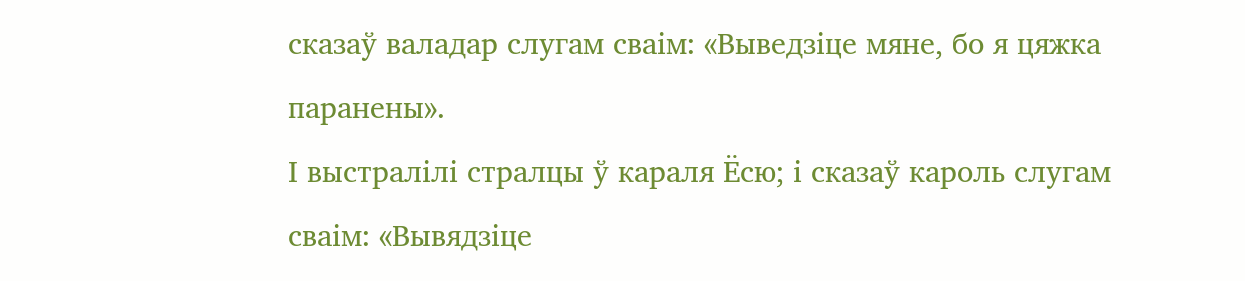сказаў валадар слугам сваім: «Выведзіце мяне, бо я цяжка паранены».
І выстралілі стралцы ў караля Ёсю; і сказаў кароль слугам сваім: «Вывядзіце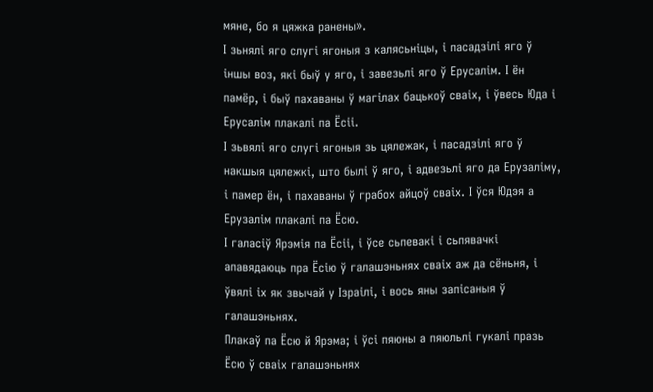мяне, бо я цяжка ранены».
І зьнялі яго слугі ягоныя з калясьніцы, і пасадзілі яго ў іншы воз, які быў у яго, і завезьлі яго ў Ерусалім. І ён памёр, і быў пахаваны ў магілах бацькоў сваіх, і ўвесь Юда і Ерусалім плакалі па Ёсіі.
І зьвялі яго слугі ягоныя зь цялежак, і пасадзілі яго ў накшыя цялежкі, што былі ў яго, і адвезьлі яго да Ерузаліму, і памер ён, і пахаваны ў грабох айцоў сваіх. І ўся Юдэя а Ерузалім плакалі па Ёсю.
І галасіў Ярэмія па Ёсіі, і ўсе сьпевакі і сьпявачкі апавядаюць пра Ёсію ў галашэньнях сваіх аж да сёньня, і ўвялі іх як звычай у Ізраілі, і вось яны запісаныя ў галашэньнях.
Плакаў па Ёсю й Ярэма; і ўсі пяюны а пяюльлі гукалі празь Ёсю ў сваіх галашэньнях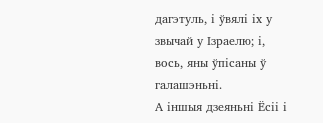дагэтуль, і ўвялі іх у звычай у Ізраелю; і, вось, яны ўпісаны ў галашэньні.
А іншыя дзеяньні Ёсіі і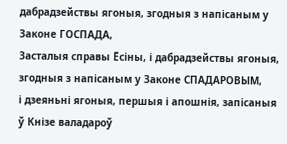дабрадзействы ягоныя, згодныя з напісаным у Законе ГОСПАДА,
Засталыя справы Ёсіны, і дабрадзействы ягоныя, згодныя з напісаным у Законе СПАДАРОВЫМ,
і дзеяньні ягоныя, першыя і апошнія, запісаныя ў Кнізе валадароў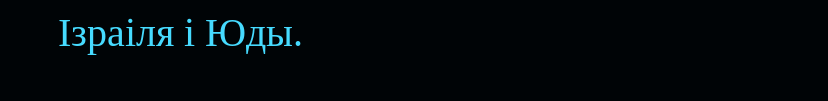Ізраіля і Юды.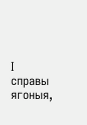І справы ягоныя,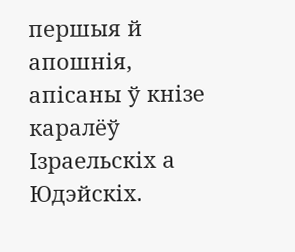першыя й апошнія, апісаны ў кнізе каралёў Ізраельскіх а Юдэйскіх.